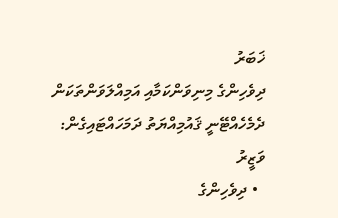ޚަބަރު
ދިވެހިންގެ މިނިވަންކަމާއި އަމިއްލަވަންތަކަން ދެމެހެއްޓޭނީ ޤައުމިއްޔަތު ދަމަހައްޓައިގެން: ވަޒީރު
  • ދިވެހިންގެ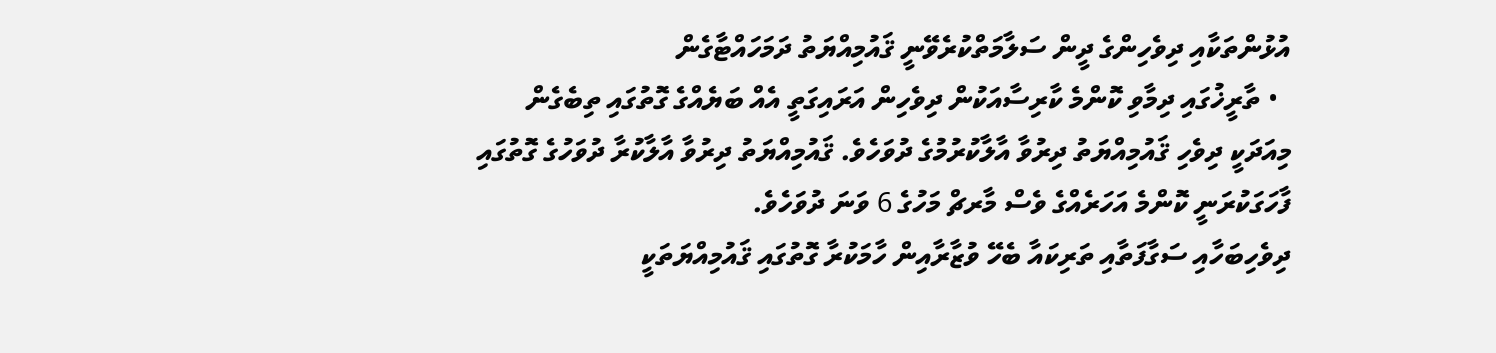އުޅުންތަކާއި ދިވެހިންގެ ދީން ސަލާމަތްކުރެވޭނީ ޤައުމިއްޔަތު ދަމަހައްޓާގެން
  • ތާރީޚުގައި ދިމާވި ކޮންމެ ކާރިސާއަކުން ދިވެހިން އަރައިގަތީ އެއް ބަޔެއްގެ ގޮތުގައި ތިބެގެން
މިއަދަކީ ދިވެހި ޤައުމިއްޔަތު ދިރުވާ އާލާކުރުމުގެ ދުވަހެވެ. ޤައުމިއްޔަތު ދިރުވާ އާލާކުރާ ދުވަހުގެ ގޮތުގައި ފާހަގަކުރަނީ ކޮންމެ އަހަރެއްގެ ވެސް މާރޗް މަހުގެ 6 ވަނަ ދުވަހެވެ.
ދިވެހިބަހާއި ސަގާފަތާއި ތަރިކައާ ބެހޭ ވުޒާރާއިން ހާމަކުރާ ގޮތުގައި ޤައުމިއްޔަތަކީ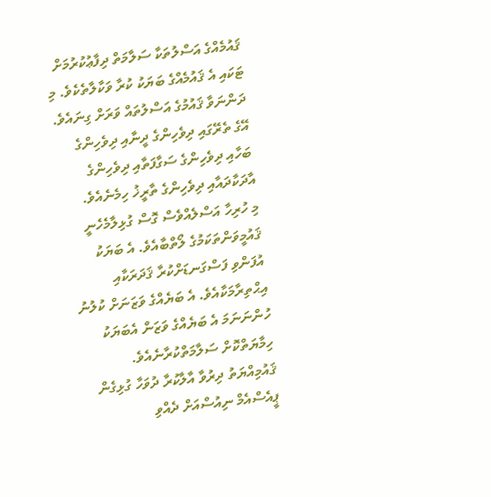ޤައުމެއްގެ އަސްލުތަކާ ސަލާމަތް ދިފާޢުކުރުމަށް ޓަކައި އެ ޤައުމެއްގެ ބަޔަކު ކުރާ ވަކާލާތެކެވެ. މި ދަންނަވާ ޤައުމުގެ އަސްލުތައް ވަރަށް ގިނައެވެ. އޭގެ ތެރޭގައި ދިވެހިންގެ ދީނާއި ދިވެހިންގެ ބަހާއި ދިވެހިންގެ ސަގާފަތާއި ދިވެހިންގެ އާދަކާދައާއި ދިވެހިންގެ ތާރީޚު ހިމެނެއެވެ.
މި ހުރިހާ އަސްލެއްވެސް ގޮސް ގުޅިލާމެހެނީ ޤައުމީވަންތަކަމުގެ ލޯތްބާއެވެ. އެ ބަޔަކު އުފަންވި ފަސްގަނޑަށްކުރާ ޤަދަރަކާއި އިޙްތިރާމަކާއެވެ. އެ ބަޔެއްގެ ވަޒަނަށް ކުލުނު ހުންނަނަމަ އެ ބަޔެއްގެ ވަޒަން އެބަޔަކު ހިމާޔަތްކޮށް ސަލާމަތްކުރާނެއެވެ.
ޤައުމިއްޔަތު ދިރުވާ އާލާކުރާ ދުވަހާ ގުޅިގެން ޕީއެސްއެމް ނިއުސްއަށް ދެއްވި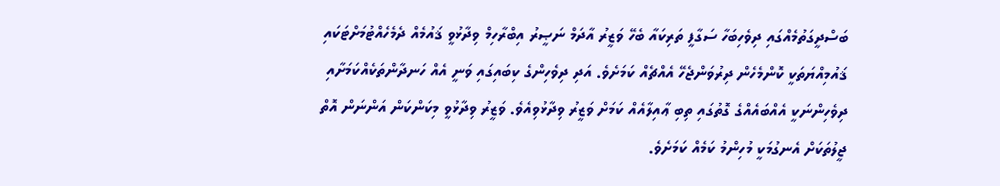ބަސްދީގަތުމެއްގައި ދިވެހިބަހާ ސަގާފީ ތަރިކައާ ބެހޭ ވަޒީރު އާދަމް ނަޞީރު އިބްރާހިމް ވިދާޅުވީ ޤައުމެއް ދެމެހެއްޓުމަށްޓަކައި ޤައުމިއްޔަތަކީ ކޮންމެހެން ދިރުވަންޖެހޭ އެއްޗެއް ކަމަށެވެ. އަދި ދިވެހިންގެ ކިބައިގައި ވަނީ އެއް ހަނދާންތަކެއްކަމަށާއި ދިވެހިންނަކީ އެއްބައެއްގެ ގޮތުގައި ތިބި ޢާއިލާއެއް ކަމަށް ވަޒީރު ވިދާޅުވިއެވެ. ވަޒީރު ވިދާޅުވީ މިކަންކަން އަންނަން އޮތް ޖީލުތަކަށް އެނގުމަކީ މުހިންމު ކަމެއް ކަމަށެވެ.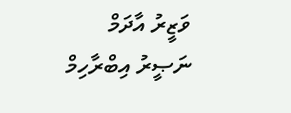ވަޒީރު އާދަމް ނަޞީރު އިބްރާހިމް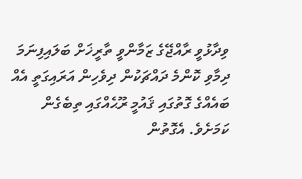ވިދާޅުވީ ރާއްޖޭގެ ޒަމާންވީ ތާރީޚަށް ބަލައިފިނަމަ ދިމާވި ކޮންމެ ދައްޗަކުން ދިވެހިން އަރައިގަތީ އެއް ބައެއްގެ ގޮތުގައި ޤައުމީ ރޫޙެއްގައި ތިބެގެން ކަމަށެވެ. އެގޮތުން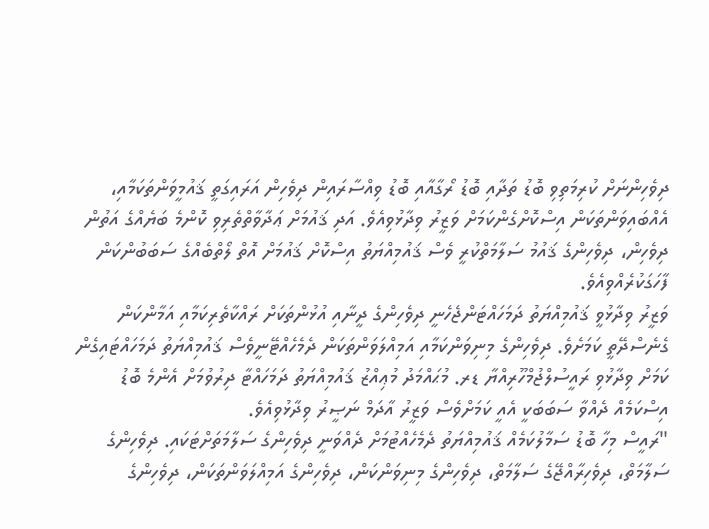ދިވެހިންނަށް ކުރިމަތިވި ބޮޑު ތަދާއި ބޮޑު ރޯގާއާއި ބޮޑު ވިއްސާރައިން ދިވެހިން އަރައިގަތީ ޤައުމީވަންތަކަމާއި، އެއްބައިވަންތަކަން އިސްކޮށްގެންކަމަށް ވަޒީރު ވިދާޅުވިއެވެ. އަދި ޤައުމަށް ޢަދާވާތްތެރިވި ކޮންމެ ބަޔެއްގެ އަތުން ދިވެހިން، ދިވެހިންގެ ޤައުމު ސަލާމަތްކުރީ ވެސް ޤައުމިއްޔަތު އިސްކޮށް ޤައުމަށް އޮތް ލޯތްބެއްގެ ސަބަބުންކަން ފާހަގަކުރެއްވިއެވެ.
ވަޒީރު ވިދާޅުވީ ޤައުމިއްޔަތު ދަމަހައްޓަންޖެހެނީ ދިވެހިންގެ ދީނާއި އުޅުންތަކަށް ރައްކާތެރިކަމާއި އަމާންކަން ގެނެސްދޭތީ ކަމަށެވެ. ދިވެހިންގެ މިނިވަންކަމާއި އަމިއްލަވަންތަކަން ދެމެހެއްޓޭނީވެސް ޤައުމިއްޔަތު ދަމަހައްޓައިގެން ކަމަށް ވިދާޅުވި ރައީސުލްޖުމްހޫރިއްޔާ ޑރ. މުޙައްމަދު މުޢިއްޒު ޤައުމިއްޔަތު ދަމަހައްޓާ ދިރުވުމަށް އެންމެ ބޮޑު އިސްކަމެއް ދެއްވާ ސަބަބަކީ އެއީ ކަމަށްވެސް ވަޒީރު އާދަމް ނަޞީރު ވިދާޅުވިއެވެ.
"ރައީސް މިހާ ބޮޑު ސަމާލުކަމެއް ޤައުމިއްޔަތު ދެމެހެއްޓުމަށް ދެއްވަނީ ދިވެހިންގެ ސަލާމަތަށްޓަކައި. ދިވެހިންގެ ސަލާމަތް، ދިވެހިރާއްޖޭގެ ސަލާމަތް، ދިވެހިންގެ މިނިވަންކަން، ދިވެހިންގެ އަމިއްލަވަންތަކަން، ދިވެހިންގެ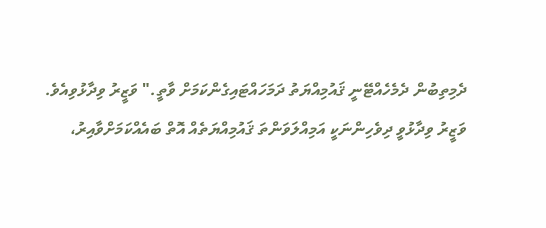ދެމިތިބުން ދެމެހެއްޓޭނީ ޤައުމިއްޔަތު ދަމަހައްޓައިގެންކަމަށް ވާތީ." ވަޒީރު ވިދާޅުވިއެވެ.
ވަޒީރު ވިދާޅުވީ ދިވެހިންނަކީ އަމިއްލަވަންތަ ޤައުމިއްޔަތެއް އޮތް ބައެއްކަމަށްވާއިރު،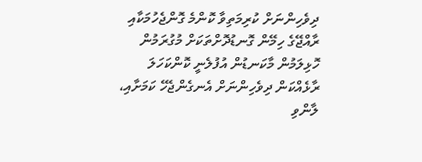ދިވެހިންނަށް ކުރިމަތިވާ ކޮންމެ ގޮންޖެހުމަކާއި ރާއްޖޭގެ ހިމޭން ގޮނޑުދޮށްތަކަށް މުގުރަމުން ހޮޅިލަމުން މާކަނޑުން އުފުލެނީ ކޮންކަހަލަ ރާޅެއްކަން ދިވެހިންނަށް އެނގެންޖެހޭ ކަމަށާއި، ލާންވި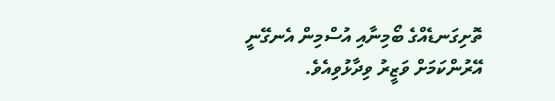ތޮށިގަނޑެއްގެ ބޯމިނާއި އުސްމިން އެނގޭނީ އޭރުންކަމަށް ވަޒީރު ވިދާޅުވިއެވެ.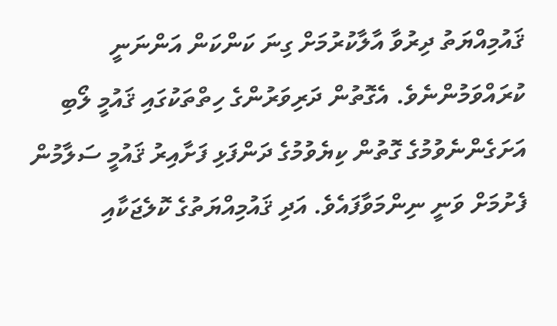ޤައުމިއްޔަތު ދިރުވާ އާލާކުރުމަށް ގިނަ ކަންކަން އަންނަނީ ކުރައްވަމުންނެވެ. އެގޮތުން ދަރިވަރުންގެ ހިތްތަކުގައި ޤައުމީ ލޯބި އަށަގެންނެވުމުގެ ގޮތުން ކިޔެވުމުގެ ދަންފަޅި ފަށާއިރު ޤައުމީ ސަލާމުން ފެށުމަށް ވަނީ ނިންމަވާފައެވެ. އަދި ޤައުމިއްޔަތުގެ ކޮލެޖަކާއި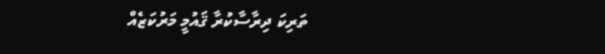ތަރިކަ ދިރާސާކުރާ ޤައުމީ މަރުކަޒެއް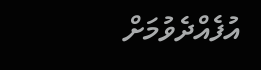އުފެއްދެވުމަށް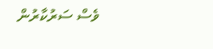ވެސް ސަރުކާރުން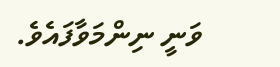ވަނީ ނިންމަވާފައެވެ.